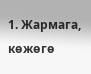1. Жармага, көжөгө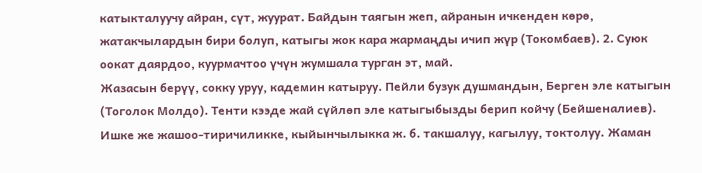катыкталуучу айран, сүт, жуурат. Байдын таягын жеп, айранын ичкенден көрө, жатакчылардын бири болуп, катыгы жок кара жармаңды ичип жүр (Токомбаев). 2. Суюк оокат даярдоо, куурмачтоо үчүн жумшала турган эт, май.
Жазасын берүү, сокку уруу, кадемин катыруу. Пейли бузук душмандын, Берген эле катыгын (Тоголок Молдо). Тенти кээде жай сүйлөп эле катыгыбызды берип койчу (Бейшеналиев).
Ишке же жашоо-тиричиликке, кыйынчылыкка ж. б. такшалуу, кагылуу, токтолуу. Жаман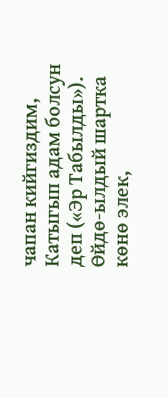чапан кийгиздим, Катыгып адам болсун деп («Эр Табылды»). Өйдө-ылдый шартка көнө элек,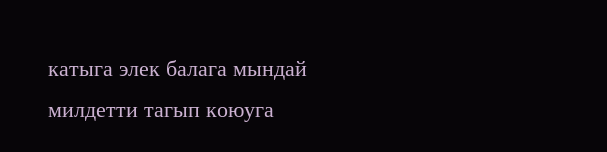катыга элек балага мындай милдетти тагып коюуга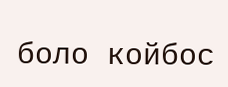боло койбос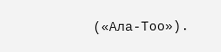(«Ала-Тоо»).